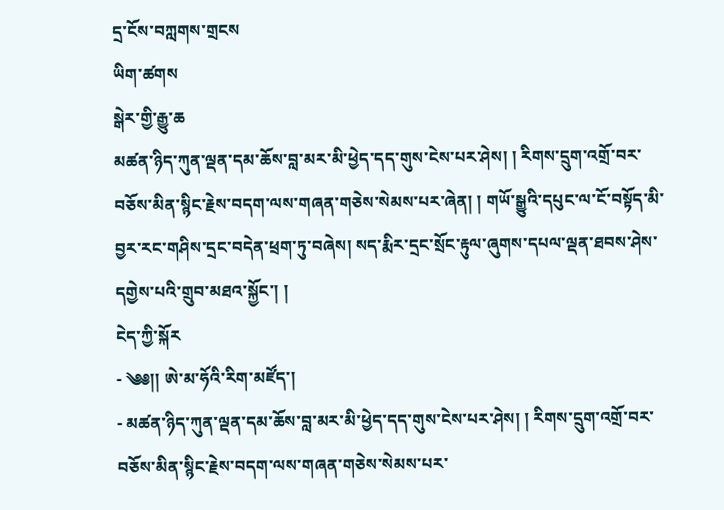དྲ་ངོས་བཀླགས་གྲངས
ཡིག་ཚགས
སྒེར་གྱི་རྒྱུ་ཆ
མཚན་ཉིད་ཀུན་ལྡན་དམ་ཆོས་བླ་མར་མི་ཕྱེད་དད་གུས་ངེས་པར་ཤེས། ། རིགས་དྲུག་འགྲོ་བར་བཅོས་མིན་སྙིང་རྗེས་བདག་ལས་གཞན་གཅེས་སེམས་པར་ཞེན། ། གཡོ་སྒྱུའི་དཔུང་ལ་ངོ་བསྟོད་མི་བྱར་རང་གཤིས་དྲང་བདེན་ཕྲག་ཏུ་བཞེས། སད་རྨིར་དྲང་སྲོང་རྟུལ་ཞུགས་དཔལ་ལྡན་ཐབས་ཤེས་དགྱེས་པའི་གྲུབ་མཐའ་སྐྱོང་། །
ངེད་ཀྱི་སྐོར
- ༄༅།། ཨེ་མ་ཧོའི་རིག་མཛོད་།
- མཚན་ཉིད་ཀུན་ལྡན་དམ་ཆོས་བླ་མར་མི་ཕྱེད་དད་གུས་ངེས་པར་ཤེས། ། རིགས་དྲུག་འགྲོ་བར་བཅོས་མིན་སྙིང་རྗེས་བདག་ལས་གཞན་གཅེས་སེམས་པར་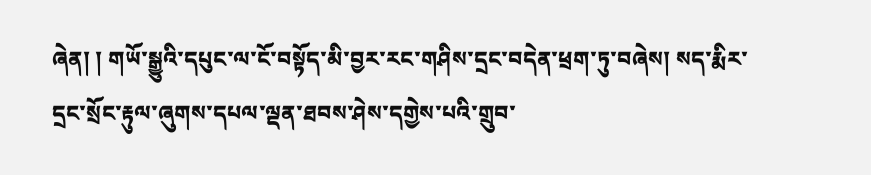ཞེན། ། གཡོ་སྒྱུའི་དཔུང་ལ་ངོ་བསྟོད་མི་བྱར་རང་གཤིས་དྲང་བདེན་ཕྲག་ཏུ་བཞེས། སད་རྨིར་དྲང་སྲོང་རྟུལ་ཞུགས་དཔལ་ལྡན་ཐབས་ཤེས་དགྱེས་པའི་གྲུབ་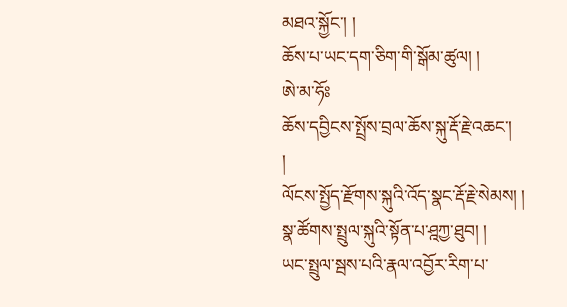མཐའ་སྐྱོང་། །
ཆོས་པ་ཡང་དག་ཅིག་གི་སྒོམ་ཚུལ། །
ཨེ་མ་ཧོཿ
ཆོས་དབྱིངས་སྤྲོས་བྲལ་ཆོས་སྐུ་རྡོ་རྗེ་འཆང་།
།
ལོངས་སྤྱོད་རྫོགས་སྐུའི་འོད་སྣང་རྡོ་རྗེ་སེམས། །
སྣ་ཚོགས་སྤྲུལ་སྐུའི་སྟོན་པ་ཤྰཀྱ་ཐུབ། །
ཡང་སྤྲུལ་སྦས་པའི་རྣལ་འབྱོར་རིག་པ་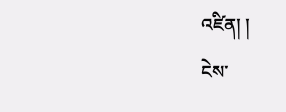འཛིན། །
ངེས་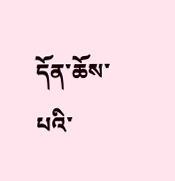དོན་ཆོས་པའི་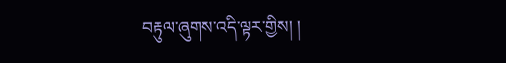བརྟུལ་ཞུགས་འདི་ལྟར་གྱིས། །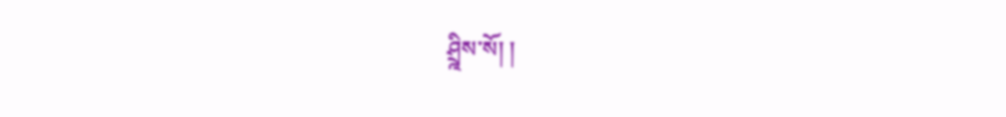ཤྲྰིས་སོ། །